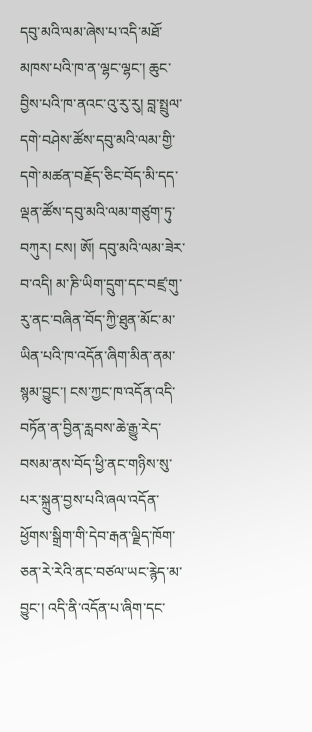དབུ་མའི་ལམ་ཞེས་པ་འདི་མཐོ་མཁས་པའི་ཁ་ན་ལྷང་ལྷང་། ཆུང་བྱིས་པའི་ཁ་ནའང་འུ་རུ་རུ། བླ་སྤྲུལ་དགེ་བཤེས་ཚོས་དབུ་མའི་ལམ་གྱི་དགེ་མཚན་བརྗོད་ཅིང་བོད་མི་དད་ལྡན་ཚོས་དབུ་མའི་ལམ་གཙུག་ཏུ་བཀུར། ངས། ཨོ། དབུ་མའི་ལམ་ཟེར་བ་འདི། མ་ཎི་ཡིག་དྲུག་དང་བཛྲ་གུ་རུ་ནང་བཞིན་བོད་ཀྱི་ཐུན་མོང་མ་ཡིན་པའི་ཁ་འདོན་ཞིག་མིན་ནམ་སྙམ་བྱུང་། ངས་ཀྱང་ཁ་འདོན་འདི་བཏོན་ན་བྱིན་རླབས་ཆེ་རྒྱུ་རེད་བསམ་ནས་བོད་ཕྱི་ནང་གཉིས་སུ་པར་སྐྲུན་བྱས་པའི་ཞལ་འདོན་ཕྱོགས་སྒྲིག་གི་དེབ་རྒན་ལྗིད་ཁོག་ཅན་རེ་རེའི་ནང་བཙལ་ཡང་རྙེད་མ་བྱུང་། འདི་ནི་འདོན་པ་ཞིག་དང་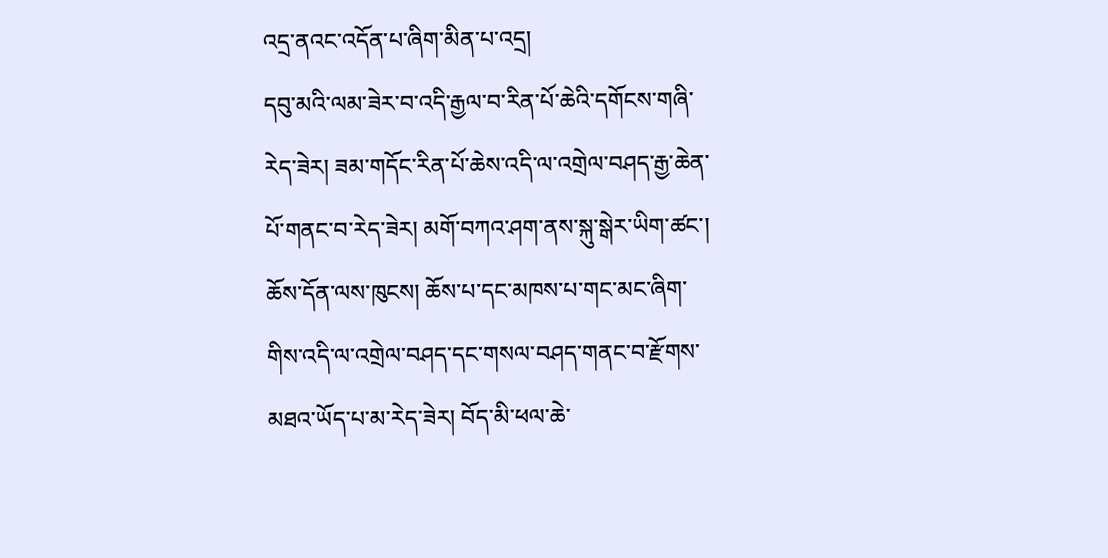འདྲ་ནའང་འདོན་པ་ཞིག་མིན་པ་འདྲ།
དབུ་མའི་ལམ་ཟེར་བ་འདི་རྒྱལ་བ་རིན་པོ་ཆེའི་དགོངས་གཞི་རེད་ཟེར། ཟམ་གདོང་རིན་པོ་ཆེས་འདི་ལ་འགྲེལ་བཤད་རྒྱ་ཆེན་པོ་གནང་བ་རེད་ཟེར། མགོ་བཀའ་ཤག་ནས་སྐུ་སྒེར་ཡིག་ཚང་། ཆོས་དོན་ལས་ཁུངས། ཆོས་པ་དང་མཁས་པ་གང་མང་ཞིག་གིས་འདི་ལ་འགྲེལ་བཤད་དང་གསལ་བཤད་གནང་བ་རྫོགས་མཐའ་ཡོད་པ་མ་རེད་ཟེར། བོད་མི་ཕལ་ཆེ་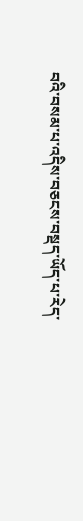བའི་བསམ་པ་འདིས་བཅངས་བསྡད་ཡོད་པ་རེད་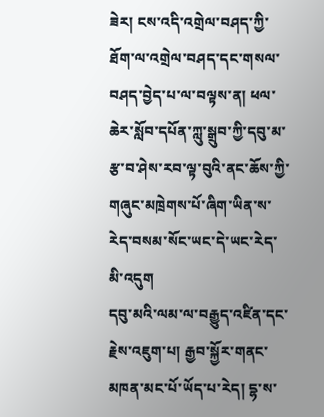ཟེར། ངས་འདི་འགྲེལ་བཤད་ཀྱི་ཐོག་ལ་འགྲེལ་བཤད་དང་གསལ་བཤད་བྱེད་པ་ལ་བལྟས་ན། ཕལ་ཆེར་སློབ་དཔོན་ཀླུ་སྒྲུབ་ཀྱི་དབུ་མ་རྩ་བ་ཤེས་རབ་ལྟ་བུའི་ནང་ཆོས་ཀྱི་གཞུང་མཁྲེགས་པོ་ཞིག་ཡིན་ས་རེད་བསམ་སོང་ཡང་དེ་ཡང་རེད་མི་འདུག
དབུ་མའི་ལམ་ལ་བརྒྱུད་འཛིན་དང་རྗེས་འཇུག་པ། རྒྱབ་སྐྱོར་གནང་མཁན་མང་པོ་ཡོད་པ་རེད། དྷ་ས་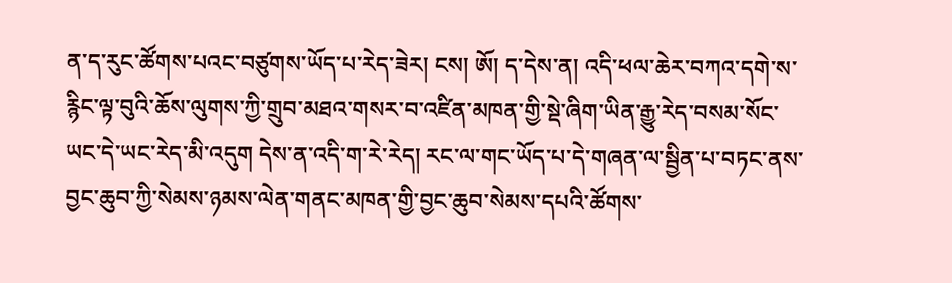ན་ད་རུང་ཚོགས་པའང་བཙུགས་ཡོད་པ་རེད་ཟེར། ངས། ཨོ། ད་དེས་ན། འདི་ཕལ་ཆེར་བཀའ་དགེ་ས་རྙིང་ལྟ་བུའི་ཆོས་ལུགས་ཀྱི་གྲུབ་མཐའ་གསར་བ་འཛིན་མཁན་གྱི་སྡེ་ཞིག་ཡིན་རྒྱུ་རེད་བསམ་སོང་ཡང་དེ་ཡང་རེད་མི་འདུག དེས་ན་འདི་ག་རེ་རེད། རང་ལ་གང་ཡོད་པ་དེ་གཞན་ལ་སྦྱིན་པ་བཏང་ནས་བྱང་ཆུབ་ཀྱི་སེམས་ཉམས་ལེན་གནང་མཁན་གྱི་བྱང་ཆུབ་སེམས་དཔའི་ཚོགས་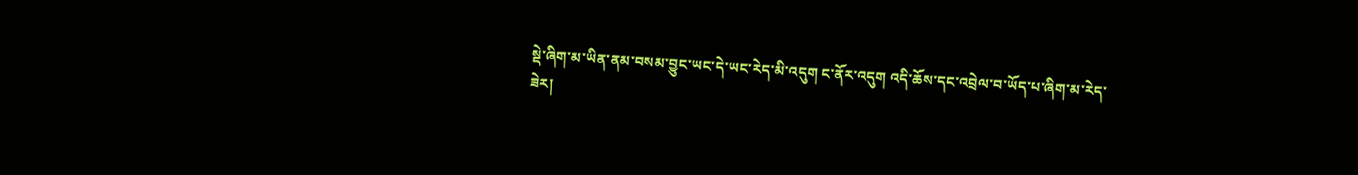སྡེ་ཞིག་མ་ཡིན་ནམ་བསམ་བྱུང་ཡང་དེ་ཡང་རེད་མི་འདུག ང་ནོར་འདུག འདི་ཆོས་དང་འབྲེལ་བ་ཡོད་པ་ཞིག་མ་རེད་ཟེར།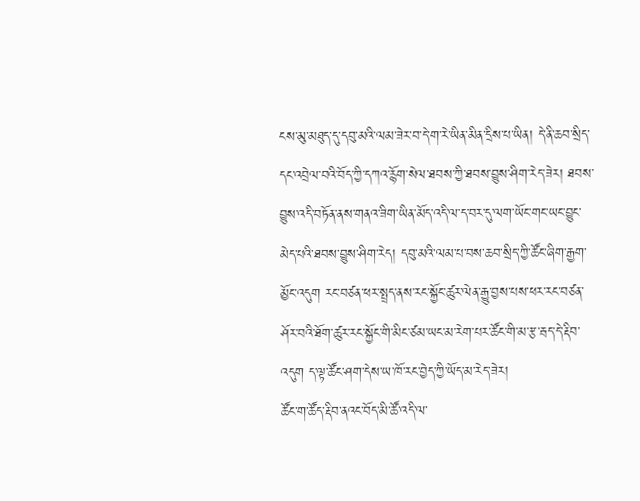ངས་མུ་མཐུད་དུ་དབུ་མའི་ལམ་ཟེར་བ་དེ་ག་རེ་ཡིན་མིན་དྲིས་པ་ཡིན། དེ་ནི་ཆབ་སྲིད་དང་འབྲེལ་བའི་བོད་ཀྱི་དཀའ་རྙོག་སེལ་ཐབས་ཀྱི་ཐབས་བྱུས་ཤིག་རེད་ཟེར། ཐབས་བྱུས་འདི་བཏོན་ནས་གནའ་ཟིག་ཡིན་མོད་འདི་ལ་ད་བར་དུ་ལག་ཡོང་གང་ཡང་བྱུང་མེད་པའི་ཐབས་བྱུས་ཤིག་རེད། དབུ་མའི་ལམ་པ་བས་ཆབ་སྲིད་ཀྱི་ཚོང་ཞིག་རྒྱག་མྱོང་འདུག རང་བཙན་ཕར་སྤྲད་ནས་རང་སྐྱོང་ཚུར་ལེན་རྒྱུ་བྱས་པས་ཕར་རང་བཙན་ཤོར་བའི་ཐོག་ཚུར་རང་སྐྱོང་གི་མིང་ཙམ་ཡང་མ་རེག་པར་ཚོང་གི་མ་རྩ་རྦད་དེ་རྡིབ་འདུག ད་ལྟ་ཚོང་ཤག་དེས་ཡ་ཁོ་རང་བྱེད་ཀྱི་ཡོད་མ་རེད་ཟེར།
ཚོང་ག་ཚོད་རྡིབ་ནའང་བོད་མི་ཚོ་འདི་ལ་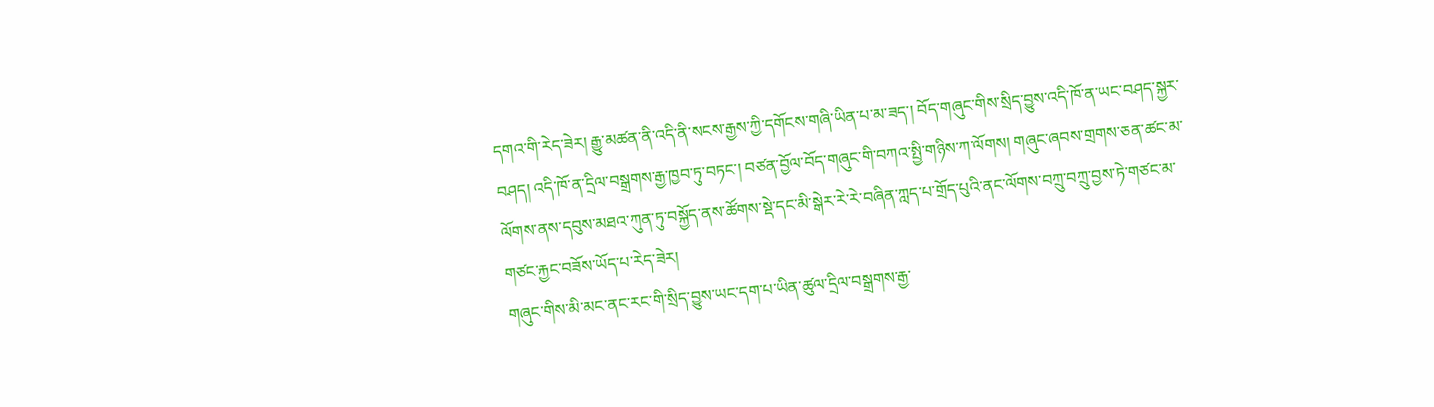དགའ་གི་རེད་ཟེར། རྒྱུ་མཚན་ནི་འདི་ནི་སངས་རྒྱས་ཀྱི་དགོངས་གཞི་ཡིན་པ་མ་ཟད་། བོད་གཞུང་གིས་སྲིད་བྱུས་འདི་ཁོ་ན་ཡང་བཤད་སྐྱར་བཤད། འདི་ཁོ་ན་དྲིལ་བསྒྲགས་རྒྱ་ཁྱབ་ཏུ་བཏང་། བཙན་བྱོལ་བོད་གཞུང་གི་བཀའ་སྤྱི་གཉིས་ཀ་ལོགས། གཞུང་ཞབས་གྲགས་ཅན་ཚང་མ་ལོགས་ནས་དབུས་མཐའ་ཀུན་ཏུ་བསྐྱོད་ནས་ཚོགས་སྡེ་དང་མི་སྒེར་རེ་རེ་བཞིན་ཀླད་པ་གྲོད་པུའི་ནང་ལོགས་བཀྲུ་བཀྲུ་བྱས་ཏེ་གཙང་མ་གཙང་རྐྱང་བཟོས་ཡོད་པ་རེད་ཟེར།
གཞུང་གིས་མི་མང་ནང་རང་གི་སྲིད་བྱུས་ཡང་དག་པ་ཡིན་ཚུལ་དྲིལ་བསྒྲགས་རྒྱ་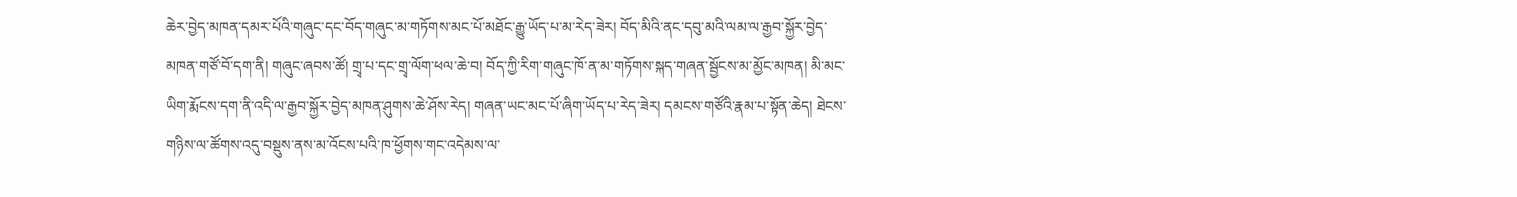ཆེར་བྱེད་མཁན་དམར་པོའི་གཞུང་དང་བོད་གཞུང་མ་གཏོགས་མང་པོ་མཐོང་རྒྱུ་ཡོད་པ་མ་རེད་ཟེར། བོད་མིའི་ནང་དབུ་མའི་ལམ་ལ་རྒྱབ་སྐྱོར་བྱེད་མཁན་གཙོ་བོ་དག་ནི། གཞུང་ཞབས་ཚོ། གྲྭ་པ་དང་གྲྭ་ལོག་ཕལ་ཆེ་བ། བོད་ཀྱི་རིག་གཞུང་ཁོ་ན་མ་གཏོགས་སྐད་གཞན་སྦྱོངས་མ་མྱོང་མཁན། མི་མང་ཡིག་རྨོངས་དག་ནི་འདི་ལ་རྒྱབ་སྐྱོར་བྱེད་མཁན་ཤུགས་ཆེ་ཤོས་རེད། གཞན་ཡང་མང་པོ་ཞིག་ཡོད་པ་རེད་ཟེར། དམངས་གཙོའི་རྣམ་པ་སྟོན་ཆེད། ཐེངས་གཉིས་ལ་ཚོགས་འདུ་བསྡུས་ནས་མ་འོངས་པའི་ཁ་ཕྱོགས་གང་འདེམས་ལ་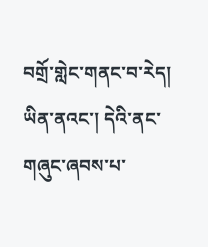བགྲོ་གླེང་གནང་བ་རེད། ཡིན་ནའང་། དེའི་ནང་གཞུང་ཞབས་པ་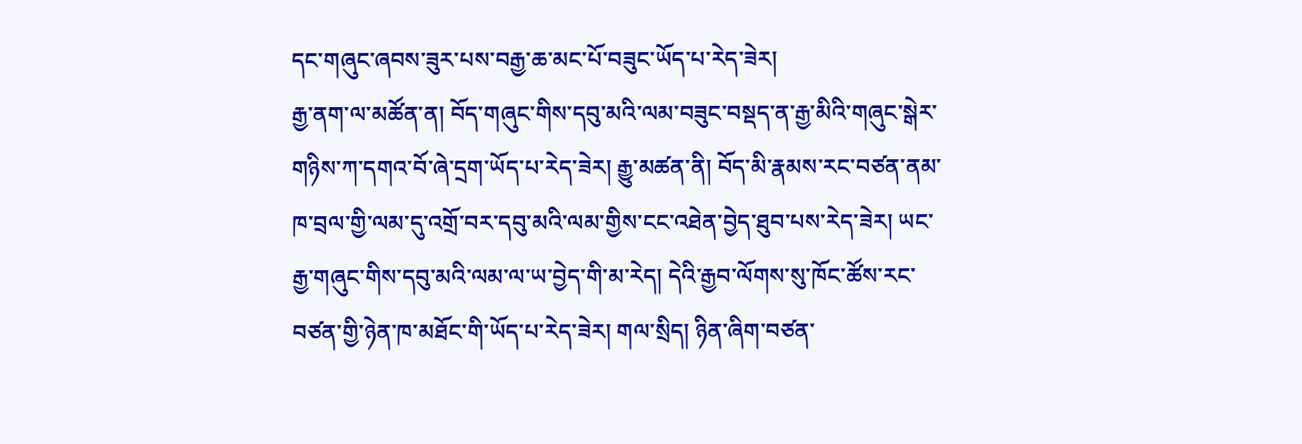དང་གཞུང་ཞབས་ཟུར་པས་བརྒྱ་ཆ་མང་པོ་བཟུང་ཡོད་པ་རེད་ཟེར།
རྒྱ་ནག་ལ་མཚོན་ན། བོད་གཞུང་གིས་དབུ་མའི་ལམ་བཟུང་བསྡད་ན་རྒྱ་མིའི་གཞུང་སྒེར་གཉིས་ཀ་དགའ་བོ་ཞེ་དྲག་ཡོད་པ་རེད་ཟེར། རྒྱུ་མཚན་ནི། བོད་མི་རྣམས་རང་བཙན་ནམ་ཁ་བྲལ་གྱི་ལམ་དུ་འགྲོ་བར་དབུ་མའི་ལམ་གྱིས་ངང་འཐེན་བྱེད་ཐུབ་པས་རེད་ཟེར། ཡང་རྒྱ་གཞུང་གིས་དབུ་མའི་ལམ་ལ་ཡ་བྱེད་གི་མ་རེད། དེའི་རྒྱབ་ལོགས་སུ་ཁོང་ཚོས་རང་བཙན་གྱི་ཉེན་ཁ་མཐོང་གི་ཡོད་པ་རེད་ཟེར། གལ་སྲིད། ཉིན་ཞིག་བཙན་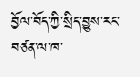བྱོལ་བོད་ཀྱི་སྲིད་བྱུས་རང་བཙན་ལ་ཁ་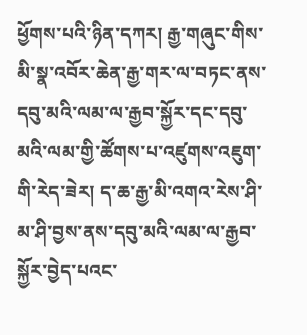ཕྱོགས་པའི་ཉིན་དཀར། རྒྱ་གཞུང་གིས་མི་སྣ་འབོར་ཆེན་རྒྱ་གར་ལ་བཏང་ནས་དབུ་མའི་ལམ་ལ་རྒྱབ་སྐྱོར་དང་དབུ་མའི་ལམ་གྱི་ཚོགས་པ་འཛུགས་འཇུག་གི་རེད་ཟེར། ད་ཆ་རྒྱ་མི་འགའ་རེས་ཤི་མ་ཤི་བྱས་ནས་དབུ་མའི་ལམ་ལ་རྒྱབ་སྐྱོར་བྱེད་པའང་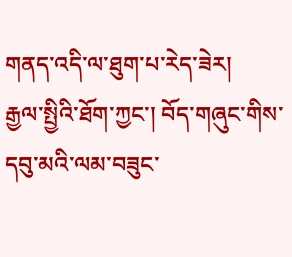གནད་འདི་ལ་ཐུག་པ་རེད་ཟེར།
རྒྱལ་སྤྱིའི་ཐོག་ཀྱང་། བོད་གཞུང་གིས་དབུ་མའི་ལམ་བཟུང་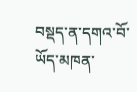བསྡད་ན་དགའ་བོ་ཡོད་མཁན་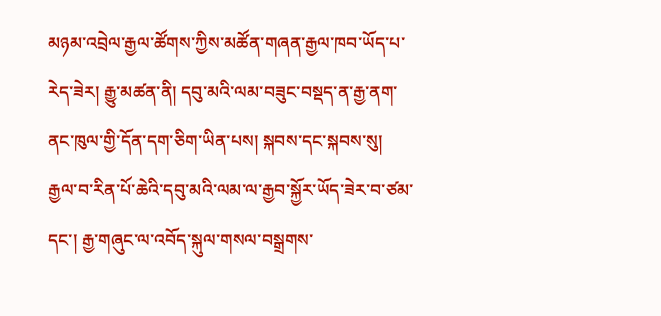མཉམ་འབྲེལ་རྒྱལ་ཚོགས་ཀྱིས་མཚོན་གཞན་རྒྱལ་ཁབ་ཡོད་པ་རེད་ཟེར། རྒྱུ་མཚན་ནི། དབུ་མའི་ལམ་བཟུང་བསྡད་ན་རྒྱ་ནག་ནང་ཁུལ་གྱི་དོན་དག་ཅིག་ཡིན་པས། སྐབས་དང་སྐབས་སུ། རྒྱལ་བ་རིན་པོ་ཆེའི་དབུ་མའི་ལམ་ལ་རྒྱབ་སྐྱོར་ཡོད་ཟེར་བ་ཙམ་དང་། རྒྱ་གཞུང་ལ་འབོད་སྐུལ་གསལ་བསྒྲགས་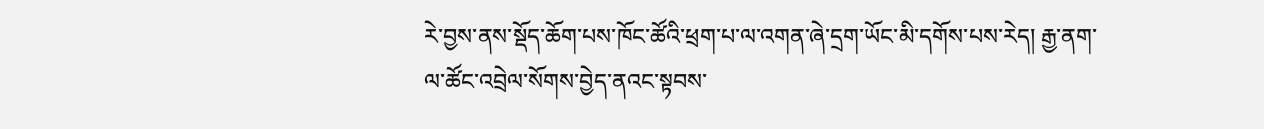རེ་བྱས་ནས་སྡོད་ཆོག་པས་ཁོང་ཚོའི་ཕྲག་པ་ལ་འགན་ཞེ་དྲག་ཡོང་མི་དགོས་པས་རེད། རྒྱ་ནག་ལ་ཚོང་འབྲེལ་སོགས་བྱེད་ནའང་སྟབས་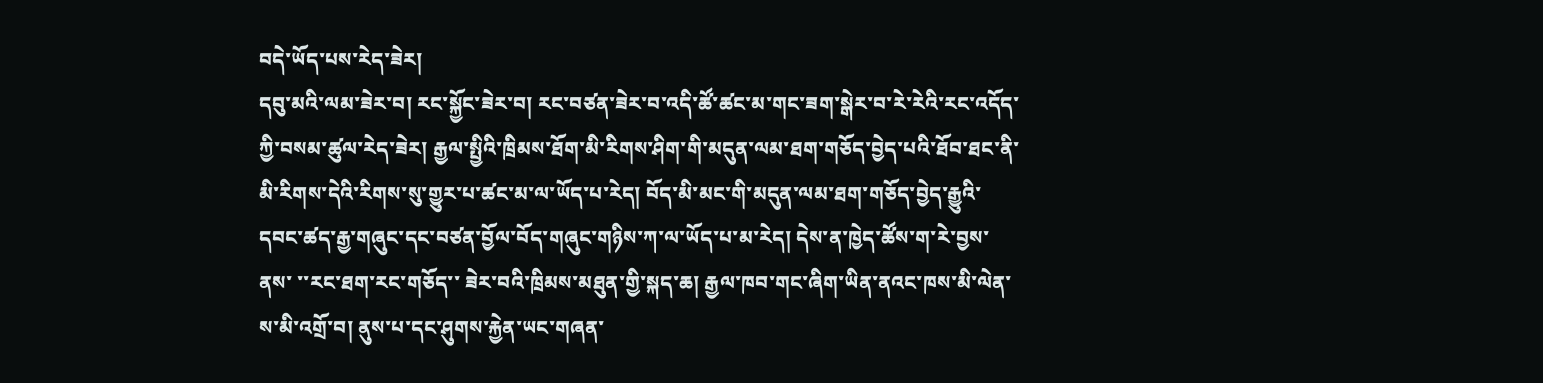བདེ་ཡོད་པས་རེད་ཟེར།
དབུ་མའི་ལམ་ཟེར་བ། རང་སྐྱོང་ཟེར་བ། རང་བཙན་ཟེར་བ་འདི་ཚོ་ཚང་མ་གང་ཟག་སྒེར་བ་རེ་རེའི་རང་འདོད་ཀྱི་བསམ་ཚུལ་རེད་ཟེར། རྒྱལ་སྤྱིའི་ཁྲིམས་ཐོག་མི་རིགས་ཤིག་གི་མདུན་ལམ་ཐག་གཅོད་བྱེད་པའི་ཐོབ་ཐང་ནི་མི་རིགས་དེའི་རིགས་སུ་གྱུར་པ་ཚང་མ་ལ་ཡོད་པ་རེད། བོད་མི་མང་གི་མདུན་ལམ་ཐག་གཅོད་བྱེད་རྒྱུའི་དབང་ཚད་རྒྱ་གཞུང་དང་བཙན་བྱོལ་བོད་གཞུང་གཉིས་ཀ་ལ་ཡོད་པ་མ་རེད། དེས་ན་ཁྱེད་ཚོས་ག་རེ་བྱས་ནས་ ་་རང་ཐག་རང་གཅོད་་ ཟེར་བའི་ཁྲིམས་མཐུན་གྱི་སྐད་ཆ། རྒྱལ་ཁབ་གང་ཞིག་ཡིན་ནའང་ཁས་མི་ལེན་ས་མི་འགྲོ་བ། ནུས་པ་དང་ཤུགས་རྐྱེན་ཡང་གཞན་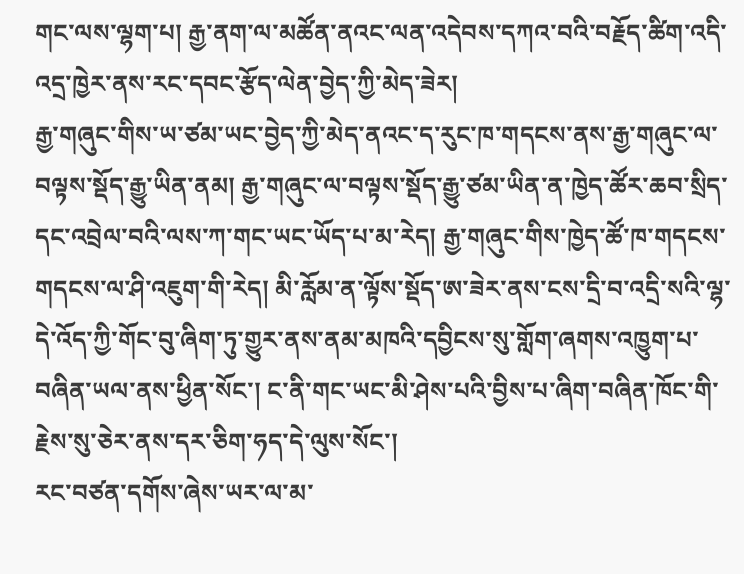གང་ལས་ལྷག་པ། རྒྱ་ནག་ལ་མཚོན་ནའང་ལན་འདེབས་དཀའ་བའི་བརྗོད་ཚིག་འདི་འདྲ་ཁྱེར་ནས་རང་དབང་རྩོད་ལེན་བྱེད་ཀྱི་མེད་ཟེར།
རྒྱ་གཞུང་གིས་ཡ་ཙམ་ཡང་བྱེད་ཀྱི་མེད་ནའང་ད་རུང་ཁ་གདངས་ནས་རྒྱ་གཞུང་ལ་བལྟས་སྡོད་རྒྱུ་ཡིན་ནམ། རྒྱ་གཞུང་ལ་བལྟས་སྡོད་རྒྱུ་ཙམ་ཡིན་ན་ཁྱེད་ཚོར་ཆབ་སྲིད་དང་འབྲེལ་བའི་ལས་ཀ་གང་ཡང་ཡོད་པ་མ་རེད། རྒྱ་གཞུང་གིས་ཁྱེད་ཚོ་ཁ་གདངས་གདངས་ལ་ཤི་འཇུག་གི་རེད། མི་རློམ་ན་ལྟོས་སྡོད་ཨ་ཟེར་ནས་ངས་དྲི་བ་འདྲི་སའི་ལྷ་དེ་འོད་ཀྱི་གོང་བུ་ཞིག་ཏུ་གྱུར་ནས་ནམ་མཁའི་དབྱིངས་སུ་གློག་ཞགས་འཁྱུག་པ་བཞིན་ཡལ་ནས་ཕྱིན་སོང་། ང་ནི་གང་ཡང་མི་ཤེས་པའི་བྱིས་པ་ཞིག་བཞིན་ཁོང་གི་རྗེས་སུ་ཅེར་ནས་དར་ཅིག་ཧད་དེ་ལུས་སོང་།
རང་བཙན་དགོས་ཞེས་ཡར་ལ་མ་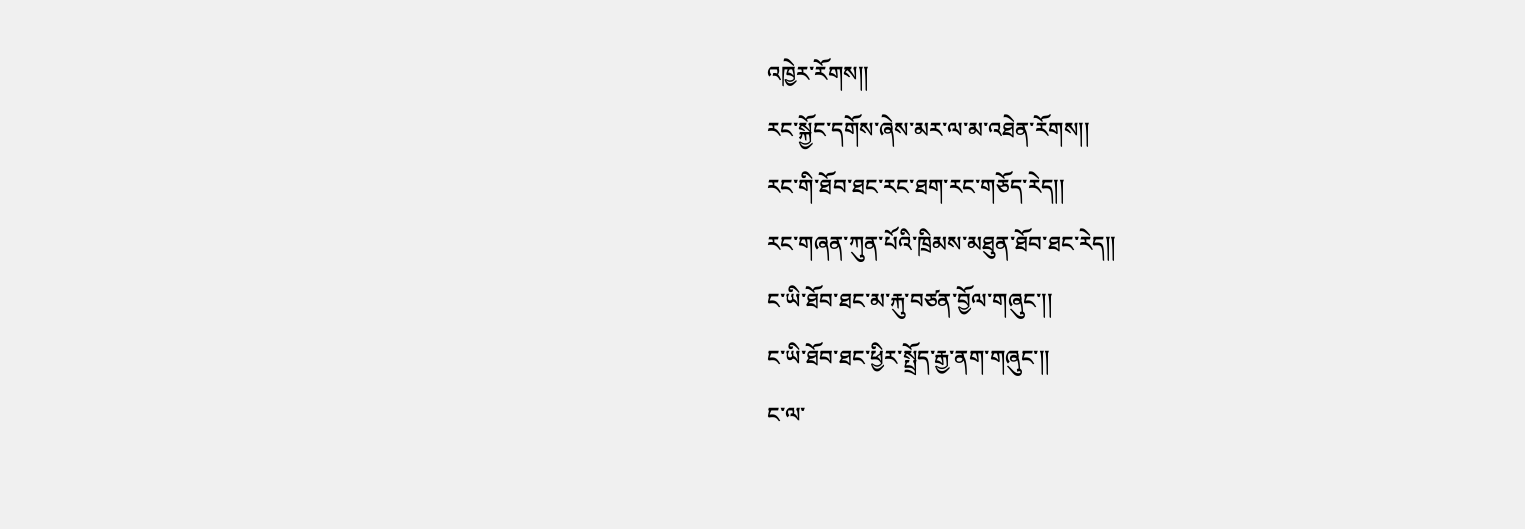འཁྱེར་རོགས།།
རང་སྐྱོང་དགོས་ཞེས་མར་ལ་མ་འཐེན་རོགས།།
རང་གི་ཐོབ་ཐང་རང་ཐག་རང་གཅོད་རེད།།
རང་གཞན་ཀུན་པོའི་ཁྲིམས་མཐུན་ཐོབ་ཐང་རེད།།
ང་ཡི་ཐོབ་ཐང་མ་རྐུ་བཙན་བྱོལ་གཞུང་།།
ང་ཡི་ཐོབ་ཐང་ཕྱིར་སྤྲོད་རྒྱ་ནག་གཞུང་།།
ང་ལ་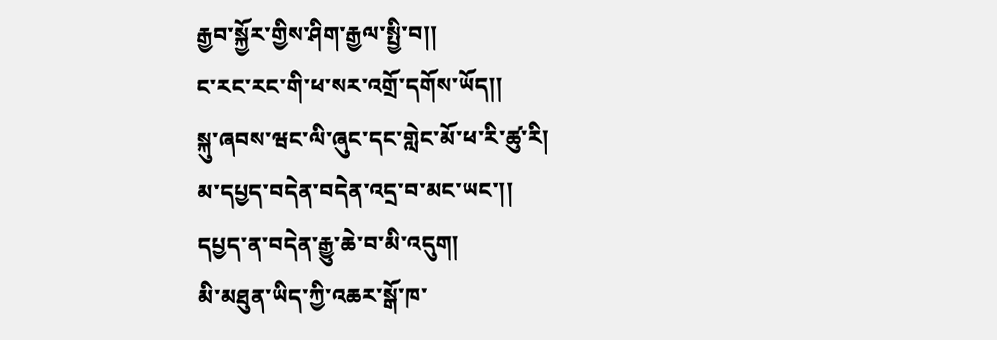རྒྱབ་སྐྱོར་གྱིས་ཤིག་རྒྱལ་སྤྱི་བ།།
ང་རང་རང་གི་ཕ་སར་འགྲོ་དགོས་ཡོད།།
སྐུ་ཞབས་ཝང་ལི་ཞུང་དང་གླེང་མོ་ཕ་རི་ཚུ་རི།
མ་དཔྱད་བདེན་བདེན་འདྲ་བ་མང་ཡང་།།
དཔྱད་ན་བདེན་རྒྱུ་ཆེ་བ་མི་འདུག།
མི་མཐུན་ཡིད་ཀྱི་འཆར་སྒོ་ཁ་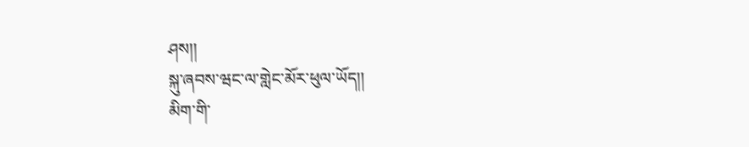ཤས།།
སྐུ་ཞབས་ཝང་ལ་གླེང་མོར་ཕུལ་ཡོད།།
མིག་གི་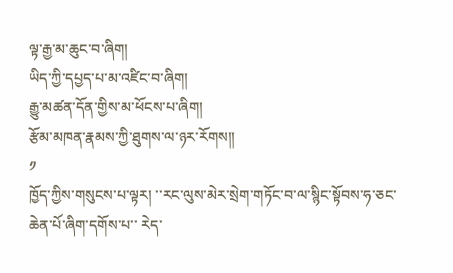ལྟ་རྒྱ་མ་ཆུང་བ་ཞིག།
ཡིད་ཀྱི་དཔྱད་པ་མ་འཛིང་བ་ཞིག།
རྒྱུ་མཚན་དོན་གྱིས་མ་ཕོངས་པ་ཞིག།
རྩོམ་མཁན་རྣམས་ཀྱི་ཐུགས་ལ་ཉར་རོགས།།
༡
ཁྱོད་ཀྱིས་གསུངས་པ་ལྟར། ་་རང་ལུས་མེར་སྲེག་གཏོང་བ་ལ་སྙིང་སྟོབས་ཧ་ཅང་ཆེན་པོ་ཞིག་དགོས་པ་་ རེད་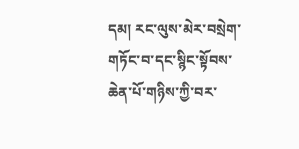དམ། རང་ལུས་མེར་བསྲེག་གཏོང་བ་དང་སྙིང་སྟོབས་ཆེན་པོ་གཉིས་ཀྱི་བར་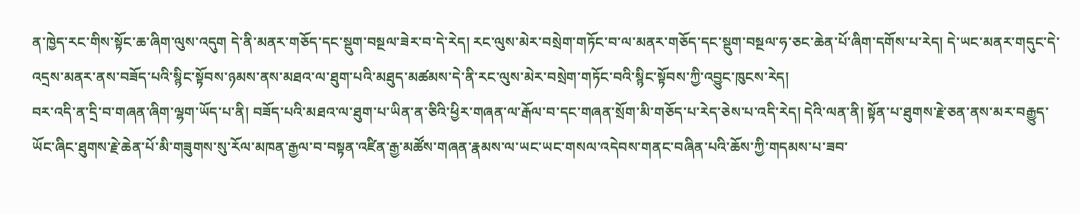ན་ཁྱེད་རང་གིས་སྟོང་ཆ་ཞིག་ལུས་འདུག དེ་ནི་མནར་གཅོད་དང་སྡུག་བསྔལ་ཟེར་བ་དེ་རེད། རང་ལུས་མེར་བསྲེག་གཏོང་བ་ལ་མནར་གཅོད་དང་སྡུག་བསྔལ་ཧ་ཅང་ཆེན་པོ་ཞིག་དགོས་པ་རེད། དེ་ཡང་མནར་གདུང་དེ་འདྲས་མནར་ནས་བཟོད་པའི་སྙིང་སྟོབས་ཉམས་ནས་མཐའ་ལ་ཐུག་པའི་མཐུད་མཚམས་དེ་ནི་རང་ལུས་མེར་བསྲེག་གཏོང་བའི་སྙིང་སྟོབས་ཀྱི་འབྱུང་ཁུངས་རེད།
བར་འདི་ན་དྲི་བ་གཞན་ཞིག་ལྷག་ཡོད་པ་ནི། བཟོད་པའི་མཐའ་ལ་ཐུག་པ་ཡིན་ན་ཅིའི་ཕྱིར་གཞན་ལ་རྒོལ་བ་དང་གཞན་སྲོག་མི་གཅོད་པ་རེད་ཅེས་པ་འདི་རེད། དེའི་ལན་ནི། སྟོན་པ་ཐུགས་རྗེ་ཅན་ནས་མར་བརྒྱུད་ཡོང་ཞིང་ཐུགས་རྗེ་ཆེན་པོ་མི་གཟུགས་སུ་རོལ་མཁན་རྒྱལ་བ་བསྟན་འཛིན་རྒྱ་མཚོས་གཞན་རྣམས་ལ་ཡང་ཡང་གསལ་འདེབས་གནང་བཞིན་པའི་ཆོས་ཀྱི་གདམས་པ་ཟབ་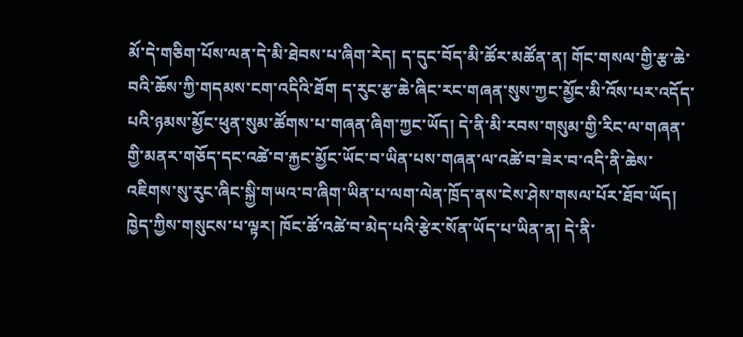མོ་དེ་གཅིག་པོས་ལན་དེ་མི་ཐེབས་པ་ཞིག་རེད། ད་དུང་བོད་མི་ཚོར་མཚོན་ན། གོང་གསལ་གྱི་རྩ་ཆེ་བའི་ཆོས་ཀྱི་གདམས་ངག་འདིའི་ཐོག ད་རུང་རྩ་ཆེ་ཞིང་རང་གཞན་སུས་ཀྱང་མྱོང་མི་འོས་པར་འདོད་པའི་ཉམས་མྱོང་ཕུན་སུམ་ཚོགས་པ་གཞན་ཞིག་ཀྱང་ཡོད། དེ་ནི་མི་རབས་གསུམ་གྱི་རིང་ལ་གཞན་གྱི་མནར་གཅོད་དང་འཚེ་བ་རྐྱང་མྱོང་ཡོང་བ་ཡིན་པས་གཞན་ལ་འཚེ་བ་ཟེར་བ་འདི་ནི་ཆེས་འཇིགས་སུ་རུང་ཞིང་སྐྱི་གཡའ་བ་ཞིག་ཡིན་པ་ལག་ལེན་ཁྲོད་ནས་ངེས་ཤེས་གསལ་པོར་ཐོབ་ཡོད། ཁྱེད་ཀྱིས་གསུངས་པ་ལྟར། ཁོང་ཚོ་འཚེ་བ་མེད་པའི་རྩེར་སོན་ཡོད་པ་ཡིན་ན། དེ་ནི་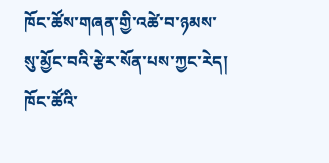ཁོང་ཚོས་གཞན་གྱི་འཚེ་བ་ཉམས་སུ་མྱོང་བའི་རྩེར་སོན་པས་ཀྱང་རེད། ཁོང་ཚོའི་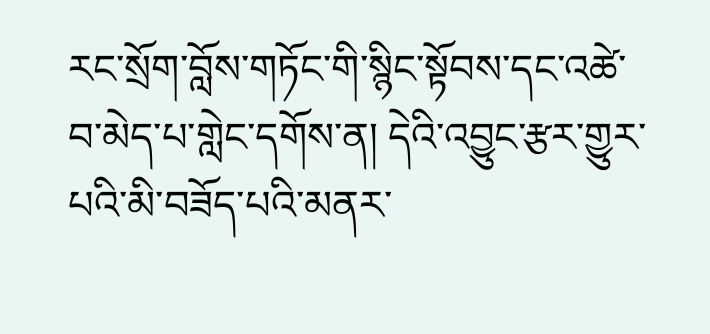རང་སྲོག་བློས་གཏོང་གི་སྙིང་སྟོབས་དང་འཚེ་བ་མེད་པ་གླེང་དགོས་ན། དེའི་འབྱུང་རྩར་གྱུར་པའི་མི་བཟོད་པའི་མནར་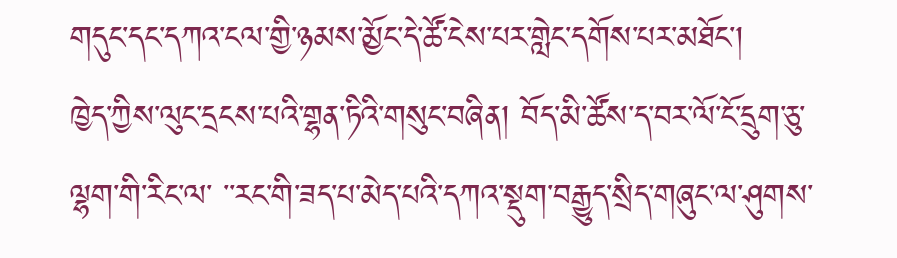གདུང་དང་དཀའ་ངལ་གྱི་ཉམས་མྱོང་དེ་ཚོ་ངེས་པར་གླེང་དགོས་པར་མཐོང་།
ཁྱེད་ཀྱིས་ལུང་དྲངས་པའི་གྷན་ཏིའི་གསུང་བཞིན། བོད་མི་ཚོས་ད་བར་ལོ་ངོ་དྲུག་ཅུ་ལྷག་གི་རིང་ལ་ ་་རང་གི་ཟད་པ་མེད་པའི་དཀའ་སྡུག་བརྒྱུད་སྲིད་གཞུང་ལ་ཤུགས་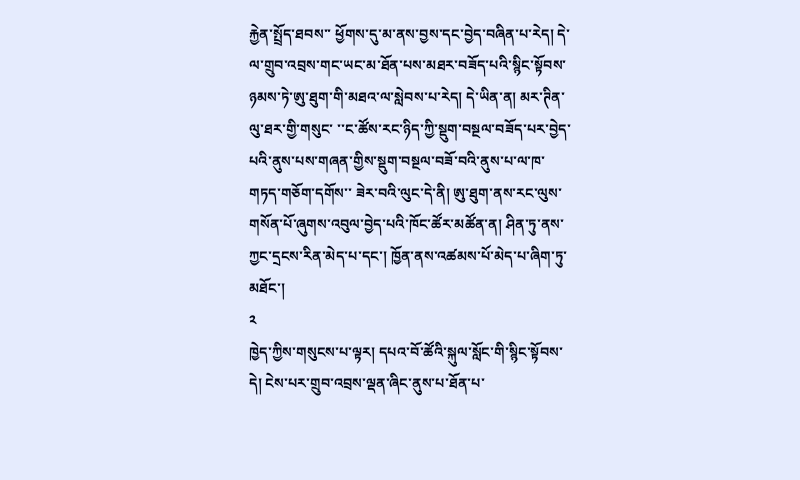རྐྱེན་སྤྲོད་ཐབས་་ ཕྱོགས་དུ་མ་ནས་བྱས་དང་བྱེད་བཞིན་པ་རེད། དེ་ལ་གྲུབ་འབྲས་གང་ཡང་མ་ཐོན་པས་མཐར་བཟོད་པའི་སྙིང་སྟོབས་ཉམས་ཏེ་ཨུ་ཐུག་གི་མཐའ་ལ་སླེབས་པ་རེད། དེ་ཡིན་ན། མར་ཊིན་ལུ་ཐར་གྱི་གསུང་ ་་ང་ཚོས་རང་ཉིད་ཀྱི་སྡུག་བསྔལ་བཟོད་པར་བྱེད་པའི་ནུས་པས་གཞན་གྱིས་སྡུག་བསྔལ་བཟོ་བའི་ནུས་པ་ལ་ཁ་གཏད་གཅོག་དགོས་་ ཟེར་བའི་ལུང་དེ་ནི། ཨུ་ཐུག་ནས་རང་ལུས་གསོན་པོ་ཞུགས་འབུལ་བྱེད་པའི་ཁོང་ཚོར་མཚོན་ན། ཤིན་ཏུ་ནས་ཀྱང་དྲངས་རིན་མེད་པ་དང་། ཁྱོན་ནས་འཚམས་པོ་མེད་པ་ཞིག་ཏུ་མཐོང་།
༢
ཁྱེད་ཀྱིས་གསུངས་པ་ལྟར། དཔའ་བོ་ཚོའི་སྐུལ་སློང་གི་སྙིང་སྟོབས་དེ། ངེས་པར་གྲུབ་འབྲས་ལྡན་ཞིང་ནུས་པ་ཐོན་པ་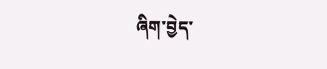ཞིག་བྱེད་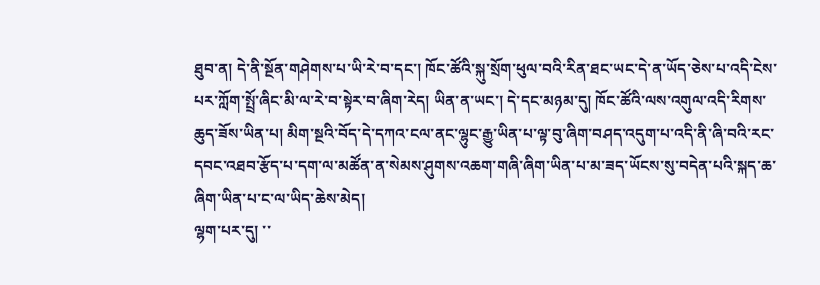ཐུབ་ན། དེ་ནི་སྔོན་གཤེགས་པ་ཡི་རེ་བ་དང་། ཁོང་ཚོའི་སྐུ་སྲོག་ཕུལ་བའི་རིན་ཐང་ཡང་དེ་ན་ཡོད་ཅེས་པ་འདི་ངེས་པར་ཀློག་སྤྲོ་ཞིང་མི་ལ་རེ་བ་སྟེར་བ་ཞིག་རེད། ཡིན་ན་ཡང་། དེ་དང་མཉམ་དུ། ཁོང་ཚོའི་ལས་འགུལ་འདི་རིགས་ཆུད་ཟོས་ཡིན་པ། མིག་སྔའི་བོད་དེ་དཀའ་ངལ་ནང་ལྷུང་རྒྱུ་ཡིན་པ་ལྟ་བུ་ཞིག་བཤད་འདུག་པ་འདི་ནི་ཞི་བའི་རང་དབང་འཐབ་རྩོད་པ་དག་ལ་མཚོན་ན་སེམས་ཤུགས་འཆག་གཞི་ཞིག་ཡིན་པ་མ་ཟད་ཡོངས་སུ་བདེན་པའི་སྐད་ཆ་ཞིག་ཡིན་པ་ང་ལ་ཡིད་ཆེས་མེད།
ལྷག་པར་དུ། ་་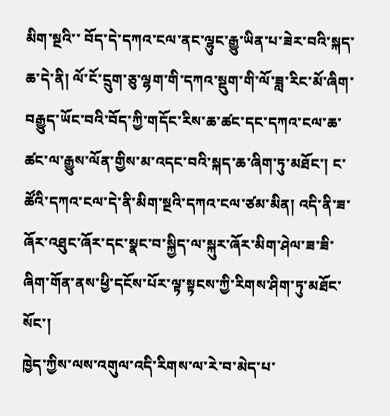མིག་སྔའི་་ བོད་དེ་དཀའ་ངལ་ནང་ལྷུང་རྒྱུ་ཡིན་པ་ཟེར་བའི་སྐད་ཆ་དེ་ནི། ལོ་ངོ་དྲུག་ཅུ་ལྷག་གི་དཀའ་སྡུག་གི་ལོ་ཟླ་རིང་མོ་ཞིག་བརྒྱུད་ཡོང་བའི་བོད་ཀྱི་གདོང་རིས་ཆ་ཚང་དང་དཀའ་ངལ་ཆ་ཚང་ལ་རྒྱུས་ལོན་གྱིས་མ་འདང་བའི་སྐད་ཆ་ཞིག་ཏུ་མཐོང་། ང་ཚོའི་དཀའ་ངལ་དེ་ནི་མིག་སྔའི་དཀའ་ངལ་ཙམ་མིན། འདི་ནི་ཟ་ཞོར་འཐུང་ཞོར་དང་སྣང་བ་སྐྱིད་ལ་སྐུར་ཞོར་མིག་ཤེལ་ཟ་ཟི་ཞིག་གོན་ནས་ཕྱི་དངོས་པོར་ལྟ་སྟངས་ཀྱི་རིགས་ཤིག་ཏུ་མཐོང་སོང་།
ཁྱེད་ཀྱིས་ལས་འགུལ་འདི་རིགས་ལ་རེ་བ་མེད་པ་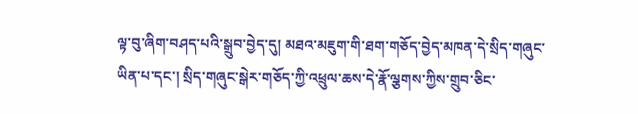ལྟ་བུ་ཞིག་བཤད་པའི་སྒྲུབ་བྱེད་དུ། མཐའ་མཇུག་གི་ཐག་གཅོད་བྱེད་མཁན་དེ་སྲིད་གཞུང་ཡིན་པ་དང་། སྲིད་གཞུང་སྒེར་གཅོད་ཀྱི་འཕྲུལ་ཆས་དེ་རྣོ་ལྕགས་ཀྱིས་གྲུབ་ཅིང་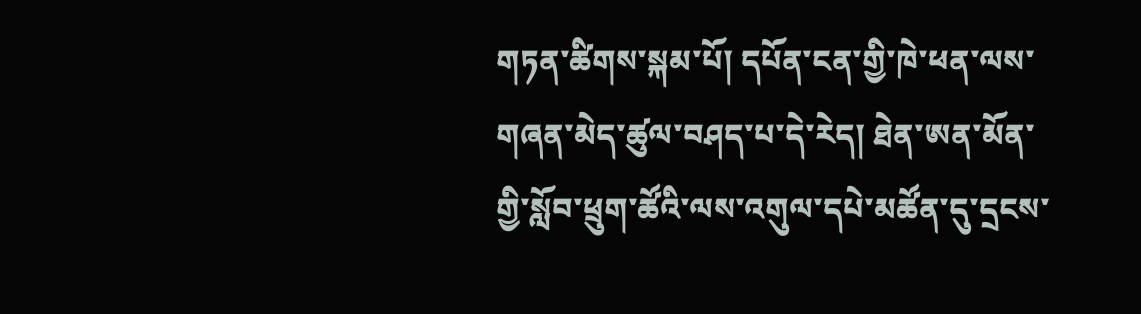གཏན་ཚིགས་སྐམ་པོ། དཔོན་ངན་གྱི་ཁེ་ཕན་ལས་གཞན་མེད་ཚུལ་བཤད་པ་དེ་རེད། ཐེན་ཨན་མོན་གྱི་སློབ་ཕྲུག་ཚོའི་ལས་འགུལ་དཔེ་མཚོན་དུ་དྲངས་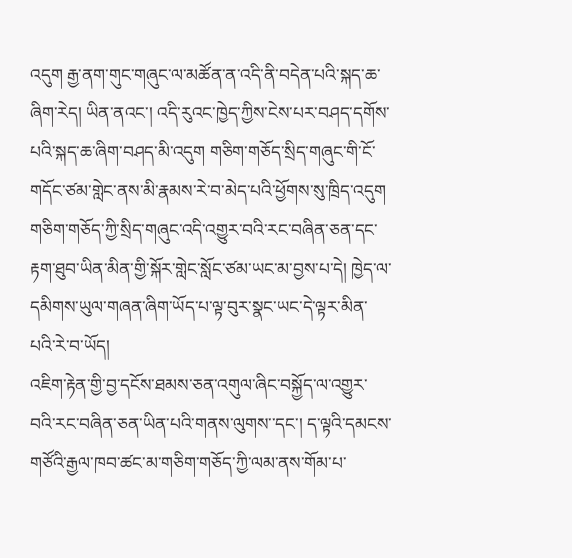འདུག རྒྱ་ནག་གུང་གཞུང་ལ་མཚོན་ན་འདི་ནི་བདེན་པའི་སྐད་ཆ་ཞིག་རེད། ཡིན་ནའང་། འདི་རུའང་ཁྱེད་ཀྱིས་ངེས་པར་བཤད་དགོས་པའི་སྐད་ཆ་ཞིག་བཤད་མི་འདུག གཅིག་གཅོད་སྲིད་གཞུང་གི་ངོ་གདོང་ཙམ་གླེང་ནས་མི་རྣམས་རེ་བ་མེད་པའི་ཕྱོགས་སུ་ཁྲིད་འདུག གཅིག་གཅོད་ཀྱི་སྲིད་གཞུང་འདི་འགྱུར་བའི་རང་བཞིན་ཅན་དང་རྟག་ཐུབ་ཡིན་མིན་གྱི་སྐོར་གླེང་སློང་ཙམ་ཡང་མ་བྱས་པ་དེ། ཁྱེད་ལ་དམིགས་ཡུལ་གཞན་ཞིག་ཡོད་པ་ལྟ་བུར་སྣང་ཡང་དེ་ལྟར་མིན་པའི་རེ་བ་ཡོད།
འཇིག་རྟེན་གྱི་བྱ་དངོས་ཐམས་ཅན་འགུལ་ཞིང་བསྐྱོད་ལ་འགྱུར་བའི་རང་བཞིན་ཅན་ཡིན་པའི་གནས་ལུགས་་དང་། ད་ལྟའི་དམངས་གཙོའི་རྒྱལ་ཁབ་ཚང་མ་གཅིག་གཅོད་ཀྱི་ལམ་ནས་གོམ་པ་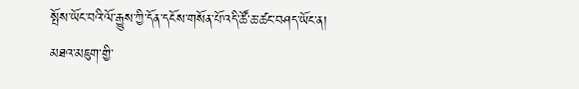སྤོས་ཡོང་བའི་ལོ་རྒྱུས་ཀྱི་དོན་དངོས་གསོན་པོ་འདི་ཚོ་ཆ་ཚང་བཤད་ཡོང་ན། མཐའ་མཇུག་གྱི་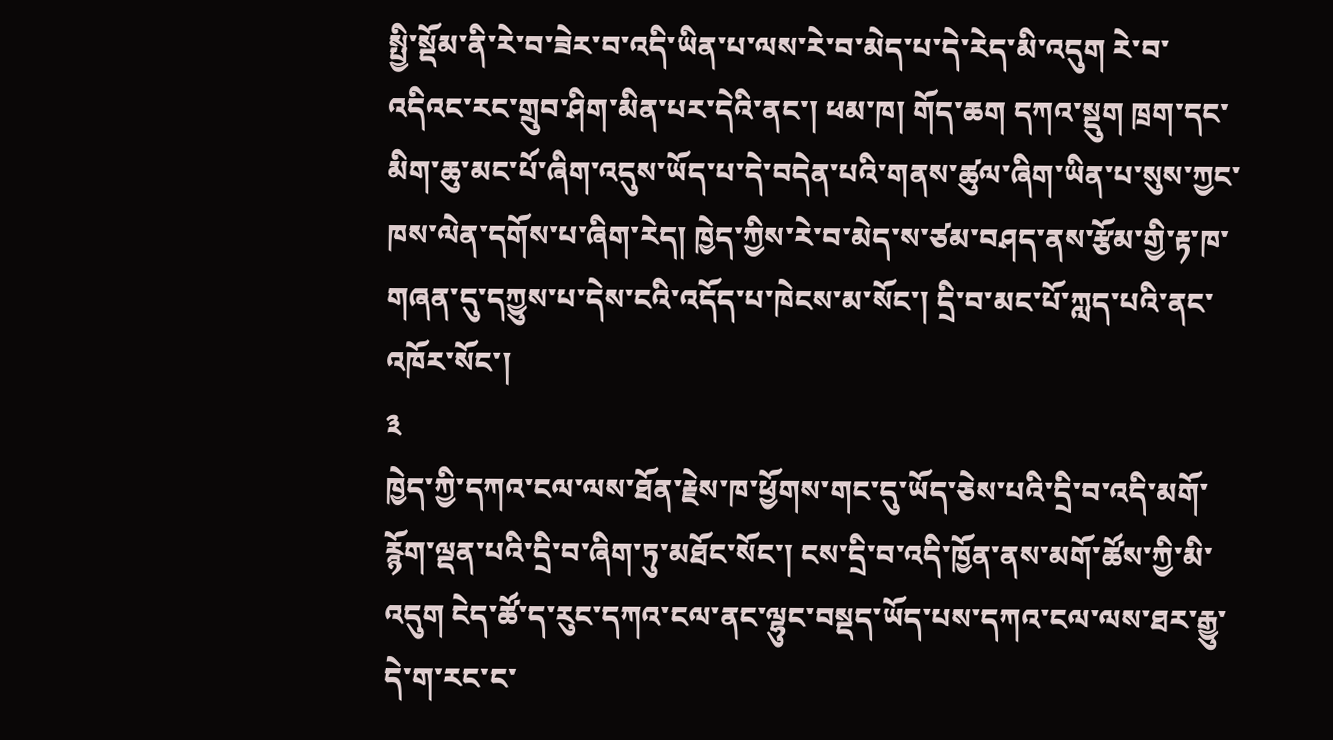སྤྱི་སྡོམ་ནི་རེ་བ་ཟེར་བ་འདི་ཡིན་པ་ལས་རེ་བ་མེད་པ་དེ་རེད་མི་འདུག རེ་བ་འདིའང་རང་གྲུབ་ཤིག་མིན་པར་དེའི་ནང་། ཕམ་ཁ། གོད་ཆག དཀའ་སྡུག ཁྲག་དང་མིག་ཆུ་མང་པོ་ཞིག་འདུས་ཡོད་པ་དེ་བདེན་པའི་གནས་ཚུལ་ཞིག་ཡིན་པ་སུས་ཀྱང་ཁས་ལེན་དགོས་པ་ཞིག་རེད། ཁྱེད་ཀྱིས་རེ་བ་མེད་ས་ཙམ་བཤད་ནས་རྩོམ་གྱི་རྟ་ཁ་གཞན་དུ་དཀྱུས་པ་དེས་ངའི་འདོད་པ་ཁེངས་མ་སོང་། དྲི་བ་མང་པོ་ཀླད་པའི་ནང་འཁོར་སོང་།
༣
ཁྱེད་ཀྱི་དཀའ་ངལ་ལས་ཐོན་རྗེས་ཁ་ཕྱོགས་གང་དུ་ཡོད་ཅེས་པའི་དྲི་བ་འདི་མགོ་རྙོག་ལྡན་པའི་དྲི་བ་ཞིག་ཏུ་མཐོང་སོང་། ངས་དྲི་བ་འདི་ཁྱོན་ནས་མགོ་ཚོས་ཀྱི་མི་འདུག ངེད་ཚོ་ད་རུང་དཀའ་ངལ་ནང་ལྷུང་བསྡད་ཡོད་པས་དཀའ་ངལ་ལས་ཐར་རྒྱུ་དེ་ག་རང་ང་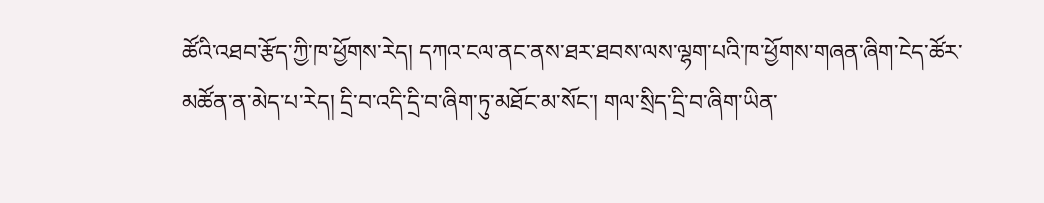ཚོའི་འཐབ་རྩོད་ཀྱི་ཁ་ཕྱོགས་རེད། དཀའ་ངལ་ནང་ནས་ཐར་ཐབས་ལས་ལྷག་པའི་ཁ་ཕྱོགས་གཞན་ཞིག་ངེད་ཚོར་མཚོན་ན་མེད་པ་རེད། དྲི་བ་འདི་དྲི་བ་ཞིག་ཏུ་མཐོང་མ་སོང་། གལ་སྲིད་དྲི་བ་ཞིག་ཡིན་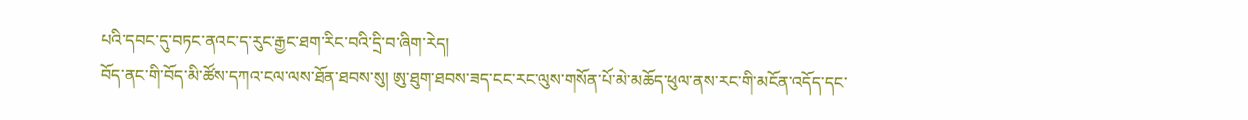པའི་དབང་དུ་བཏང་ནའང་ད་རུང་རྒྱང་ཐག་རིང་བའི་དྲི་བ་ཞིག་རེད།
བོད་ནང་གི་བོད་མི་ཚོས་དཀའ་ངལ་ལས་ཐོན་ཐབས་སུ། ཨུ་ཐུག་ཐབས་ཟད་ངང་རང་ལུས་གསོན་པོ་མེ་མཆོད་ཕུལ་ནས་རང་གི་མངོན་འདོད་དང་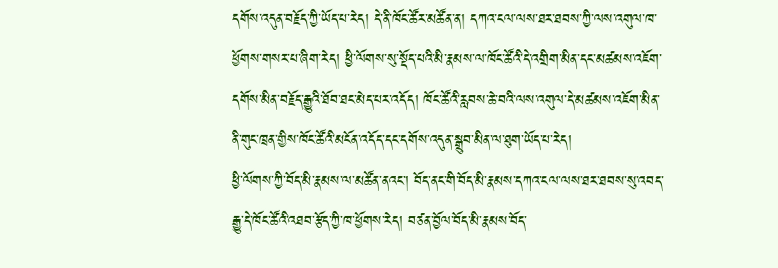དགོས་འདུན་བརྗོད་ཀྱི་ཡོད་པ་རེད། དེ་ནི་ཁོང་ཚོར་མཚོན་ན། དཀའ་ངལ་ལས་ཐར་ཐབས་ཀྱི་ལས་འགུལ་ཁ་ཕྱོགས་གསར་པ་ཞིག་རེད། ཕྱི་ལོགས་སུ་སྡོད་པའི་མི་རྣམས་ལ་ཁོང་ཚོའི་དེ་འགྲིག་མིན་དང་མཚམས་འཇོག་དགོས་མིན་བརྗོད་རྒྱུའི་ཐོབ་ཐང་མེད་པར་འདོད། ཁོང་ཚོའི་རླབས་ཆེ་བའི་ལས་འགུལ་དེ་མཚམས་འཇོག་མིན་ནི་གུང་ཁྲན་གྱིས་ཁོང་ཚོའི་མངོན་འདོད་དང་དགོས་འདུན་སྒྲུབ་མིན་ལ་ཐུག་ཡོད་པ་རེད།
ཕྱི་ལོགས་ཀྱི་བོད་མི་རྣམས་ལ་མཚོན་ནའང་། བོད་ནང་གི་བོད་མི་རྣམས་དཀའ་ངལ་ལས་ཐར་ཐབས་སུ་འབད་རྒྱུ་དེ་ཁོང་ཚོའི་འཐབ་རྩོད་ཀྱི་ཁ་ཕྱོགས་རེད། བཙན་བྱོལ་བོད་མི་རྣམས་བོད་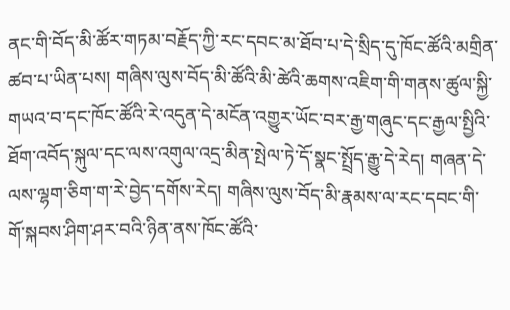ནང་གི་བོད་མི་ཚོར་གཏམ་བརྗོད་ཀྱི་རང་དབང་མ་ཐོབ་པ་དེ་སྲིད་དུ་ཁོང་ཚོའི་མགྲིན་ཚབ་པ་ཡིན་པས། གཞིས་ལུས་བོད་མི་ཚོའི་མི་ཚེའི་ཆགས་འཇིག་གི་གནས་ཚུལ་སྐྱི་གཡའ་བ་དང་ཁོང་ཚོའི་རེ་འདུན་དེ་མངོན་འགྱུར་ཡོང་བར་རྒྱ་གཞུང་དང་རྒྱལ་སྤྱིའི་ཐོག་འབོད་སྐུལ་དང་ལས་འགུལ་འདྲ་མིན་སྤེལ་ཏེ་དོ་སྣང་སྤྲོད་རྒྱུ་དེ་རེད། གཞན་དེ་ལས་ལྷག་ཅིག་ག་རེ་བྱེད་དགོས་རེད། གཞིས་ལུས་བོད་མི་རྣམས་ལ་རང་དབང་གི་གོ་སྐབས་ཤིག་ཤར་བའི་ཉིན་ནས་ཁོང་ཚོའི་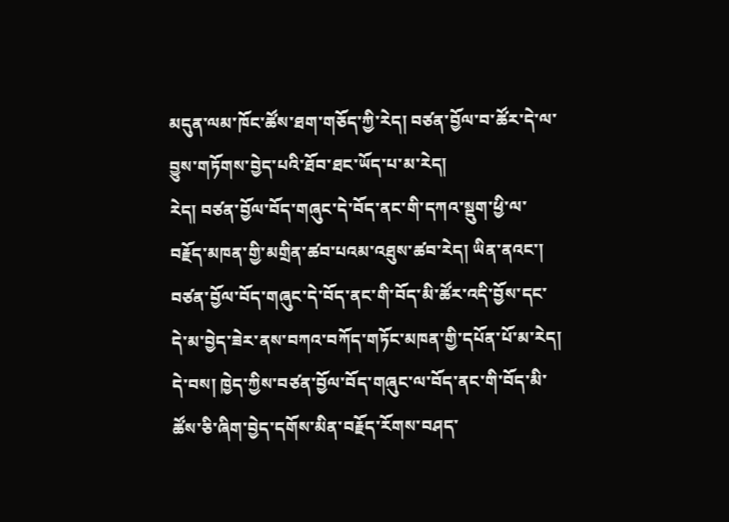མདུན་ལམ་ཁོང་ཚོས་ཐག་གཅོད་ཀྱི་རེད། བཙན་བྱོལ་བ་ཚོར་དེ་ལ་བྱུས་གཏོགས་བྱེད་པའི་ཐོབ་ཐང་ཡོད་པ་མ་རེད།
རེད། བཙན་བྱོལ་བོད་གཞུང་དེ་བོད་ནང་གི་དཀའ་སྡུག་ཕྱི་ལ་བརྗོད་མཁན་གྱི་མགྲིན་ཚབ་པའམ་འཐུས་ཚབ་རེད། ཡིན་ནའང་། བཙན་བྱོལ་བོད་གཞུང་དེ་བོད་ནང་གི་བོད་མི་ཚོར་འདི་བྱོས་དང་དེ་མ་བྱེད་ཟེར་ནས་བཀའ་བཀོད་གཏོང་མཁན་གྱི་དཔོན་པོ་མ་རེད། དེ་བས། ཁྱེད་ཀྱིས་བཙན་བྱོལ་བོད་གཞུང་ལ་བོད་ནང་གི་བོད་མི་ཚོས་ཅི་ཞིག་བྱེད་དགོས་མིན་བརྗོད་རོགས་བཤད་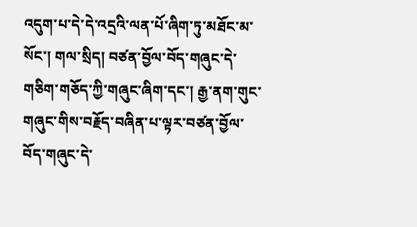འདུག་པ་དེ་དེ་འདྲའི་ལན་པོ་ཞིག་ཏུ་མཐོང་མ་སོང་། གལ་སྲིད། བཙན་བྱོལ་བོད་གཞུང་དེ་གཅིག་གཅོད་ཀྱི་གཞུང་ཞིག་དང་། རྒྱ་ནག་གུང་གཞུང་གིས་བརྗོད་བཞིན་པ་ལྟར་བཙན་བྱོལ་བོད་གཞུང་དེ་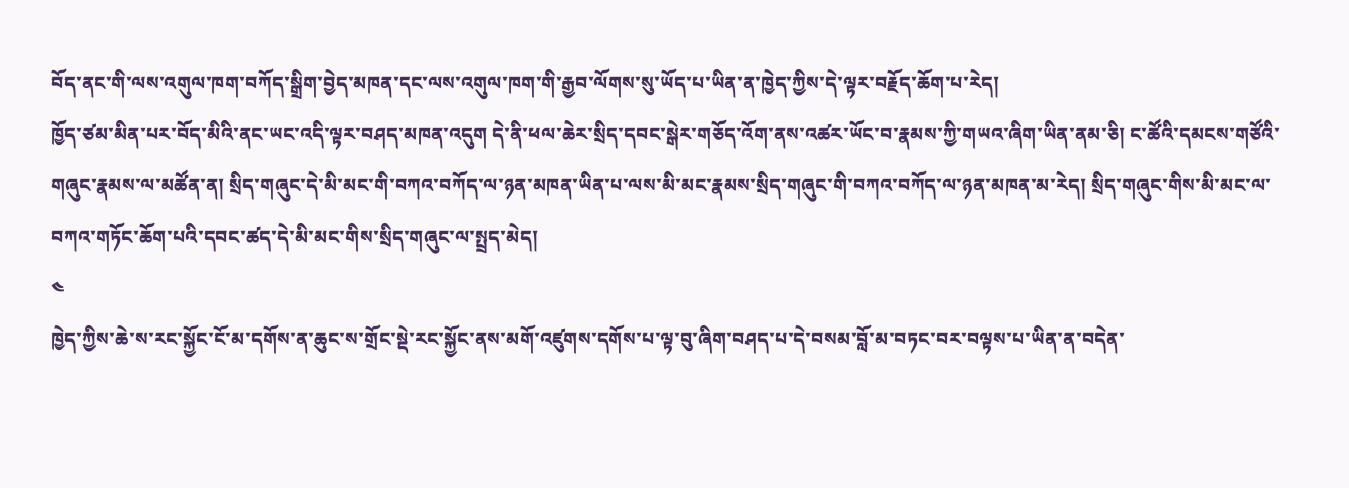བོད་ནང་གི་ལས་འགུལ་ཁག་བཀོད་སྒྲིག་བྱེད་མཁན་དང་ལས་འགུལ་ཁག་གི་རྒྱབ་ལོགས་སུ་ཡོད་པ་ཡིན་ན་ཁྱེད་ཀྱིས་དེ་ལྟར་བརྗོད་ཆོག་པ་རེད།
ཁྱོད་ཙམ་མིན་པར་བོད་མིའི་ནང་ཡང་འདི་ལྟར་བཤད་མཁན་འདུག དེ་ནི་ཕལ་ཆེར་སྲིད་དབང་སྒེར་གཅོད་འོག་ནས་འཚར་ཡོང་བ་རྣམས་ཀྱི་གཡའ་ཞིག་ཡིན་ནམ་ཅི། ང་ཚོའི་དམངས་གཙོའི་གཞུང་རྣམས་ལ་མཚོན་ན། སྲིད་གཞུང་དེ་མི་མང་གི་བཀའ་བཀོད་ལ་ཉན་མཁན་ཡིན་པ་ལས་མི་མང་རྣམས་སྲིད་གཞུང་གི་བཀའ་བཀོད་ལ་ཉན་མཁན་མ་རེད། སྲིད་གཞུང་གིས་མི་མང་ལ་བཀའ་གཏོང་ཆོག་པའི་དབང་ཚད་དེ་མི་མང་གིས་སྲིད་གཞུང་ལ་སྤྲད་མེད།
༤
ཁྱེད་ཀྱིས་ཆེ་ས་རང་སྐྱོང་ངོ་མ་དགོས་ན་ཆུང་ས་གྲོང་སྡེ་རང་སྐྱོང་ནས་མགོ་འཛུགས་དགོས་པ་ལྟ་བུ་ཞིག་བཤད་པ་དེ་བསམ་བློ་མ་བཏང་བར་བལྟས་པ་ཡིན་ན་བདེན་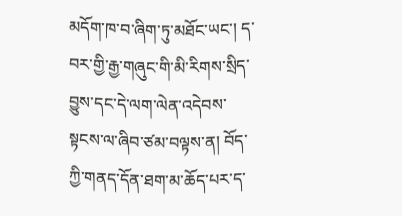མདོག་ཁ་བ་ཞིག་ཏུ་མཐོང་ཡང་། ད་བར་གྱི་རྒྱ་གཞུང་གི་མི་རིགས་སྲིད་བྱུས་དང་དེ་ལག་ལེན་འདེབས་སྟངས་ལ་ཞིབ་ཙམ་བལྟས་ན། བོད་ཀྱི་གནད་དོན་ཐག་མ་ཆོད་པར་ད་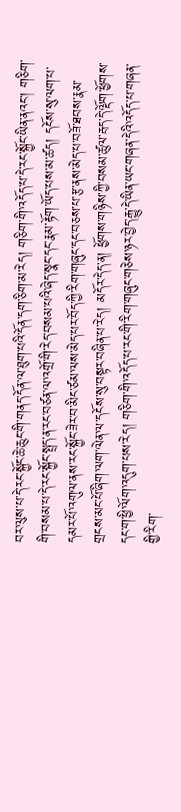བར་ལུས་པ་དེ་རང་སྐྱོང་ཆེ་ཆུང་གི་གནད་དོན་ལ་ཐུག་པའི་དོན་དག་ཅིག་མ་རེད། གཅིག་གི་འདོད་པ་དེ་རང་སྐྱོང་ཡིན་ནའང་། གཅིག་གི་བསམ་པ་དེ་རང་སྐྱོང་སྤྲད་ན་རང་བཙན་ལ་འགྲོ་གི་རེད་བསམ་པའི་ཞེད་སྣང་དང་རྣམ་རྟོག་ཡོད་པས་མ་ཚད། དངོས་སུ་ལག་པ་དམར་པོ་འགུལ་ནས་རང་སྐྱོང་ཟེར་བ་མིང་ཙམ་ལས་མེད་པར་བོད་ཀྱི་རིག་གཞུང་དང་བཅས་པ་རྩ་ནས་མེད་པ་བཟོ་ཐབས་རྣམ་གྲངས་མང་པོ་ཞིག་ལག་ལེན་ལ་དངོས་སུ་བསྟར་བཞིན་པ་རེད། མདོར་དེད་ན། ཕྱོགས་གཉིས་ཀྱི་བསམ་ཚུལ་རྦད་དེ་ལྡོག་ཕྱོགས་དང་ག་ཕྱི་ལོག་འདུག་པས་རེད། གཅིག་གི་འདོད་པ་རང་གི་རིག་གཞུང་གཅེས་ཉར་བྱེད་རྒྱུ་དེ་ཡིན་ཡང་གཞན་དེའི་འདོད་པ་གཞན་གྱི་རིག་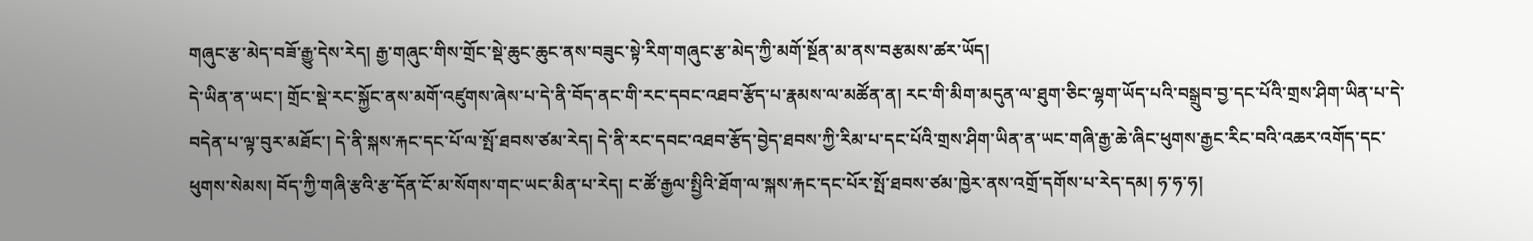གཞུང་རྩ་མེད་བཟོ་རྒྱུ་དེས་རེད། རྒྱ་གཞུང་གིས་གྲོང་སྡེ་ཆུང་ཆུང་ནས་བཟུང་སྟེ་རིག་གཞུང་རྩ་མེད་ཀྱི་མགོ་སྔོན་མ་ནས་བརྩམས་ཚར་ཡོད།
དེ་ཡིན་ན་ཡང་། གྲོང་སྡེ་རང་སྐྱོང་ནས་མགོ་འཛུགས་ཞེས་པ་དེ་ནི་བོད་ནང་གི་རང་དབང་འཐབ་རྩོད་པ་རྣམས་ལ་མཚོན་ན། རང་གི་མིག་མདུན་ལ་ཐུག་ཅིང་ལྷག་ཡོད་པའི་བསྒྲུབ་བྱ་དང་པོའི་གྲས་ཤིག་ཡིན་པ་དེ་བདེན་པ་ལྟ་བུར་མཐོང་། དེ་ནི་སྐས་རྐང་དང་པོ་ལ་སྤོ་ཐབས་ཙམ་རེད། དེ་ནི་རང་དབང་འཐབ་རྩོད་བྱེད་ཐབས་ཀྱི་རིམ་པ་དང་པོའི་གྲས་ཤིག་ཡིན་ན་ཡང་གཞི་རྒྱ་ཆེ་ཞིང་ཕུགས་རྒྱང་རིང་བའི་འཆར་འགོད་དང་ཕུགས་སེམས། བོད་ཀྱི་གཞི་རྩའི་རྩ་དོན་ངོ་མ་སོགས་གང་ཡང་མིན་པ་རེད། ང་ཚོ་རྒྱལ་སྤྱིའི་ཐོག་ལ་སྐས་རྐང་དང་པོར་སྤོ་ཐབས་ཙམ་ཁྱེར་ནས་འགྲོ་དགོས་པ་རེད་དམ། ཧ་ཧ་ཧ།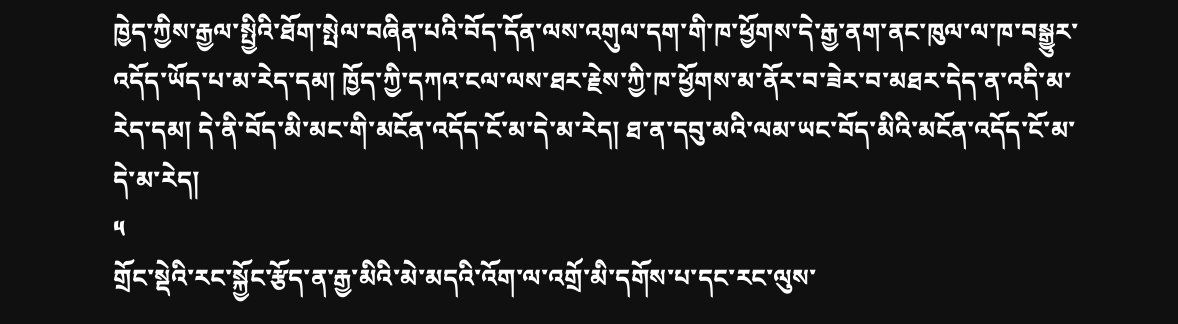ཁྱེད་ཀྱིས་རྒྱལ་སྤྱིའི་ཐོག་སྤེལ་བཞིན་པའི་བོད་དོན་ལས་འགུལ་དག་གི་ཁ་ཕྱོགས་དེ་རྒྱ་ནག་ནང་ཁུལ་ལ་ཁ་བསྒྱུར་འདོད་ཡོད་པ་མ་རེད་དམ། ཁྱོད་ཀྱི་དཀའ་ངལ་ལས་ཐར་རྗེས་ཀྱི་ཁ་ཕྱོགས་མ་ནོར་བ་ཟེར་བ་མཐར་དེད་ན་འདི་མ་རེད་དམ། དེ་ནི་བོད་མི་མང་གི་མངོན་འདོད་ངོ་མ་དེ་མ་རེད། ཐ་ན་དབུ་མའི་ལམ་ཡང་བོད་མིའི་མངོན་འདོད་ངོ་མ་དེ་མ་རེད།
༥
གྲོང་སྡེའི་རང་སྐྱོང་རྩོད་ན་རྒྱ་མིའི་མེ་མདའི་འོག་ལ་འགྲོ་མི་དགོས་པ་དང་རང་ལུས་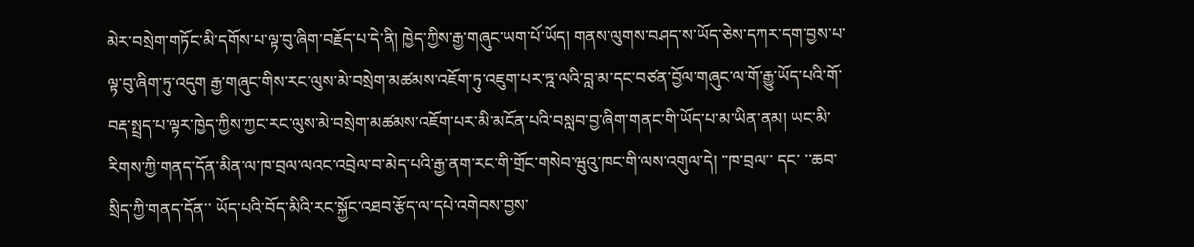མེར་བསྲེག་གཏོང་མི་དགོས་པ་ལྟ་བུ་ཞིག་བརྗོད་པ་དེ་ནི། ཁྱེད་ཀྱིས་རྒྱ་གཞུང་ཡག་པོ་ཡོད། གནས་ལུགས་བཤད་ས་ཡོད་ཅེས་དཀར་དག་བྱས་པ་ལྟ་བུ་ཞིག་ཏུ་འདུག རྒྱ་གཞུང་གིས་རང་ལུས་མེ་བསྲེག་མཚམས་འཇོག་ཏུ་འཇུག་པར་ཏྰ་ལའི་བླ་མ་དང་བཙན་བྱོལ་གཞུང་ལ་གོ་རྒྱུ་ཡོད་པའི་གོ་བརྡ་སྤྲད་པ་ལྟར་ཁྱེད་ཀྱིས་ཀྱང་རང་ལུས་མེ་བསྲེག་མཚམས་འཇོག་པར་མི་མངོན་པའི་བསླབ་བྱ་ཞིག་གནང་གི་ཡོད་པ་མ་ཡིན་ནམ། ཡང་མི་རིགས་ཀྱི་གནད་དོན་མིན་ལ་ཁ་བྲལ་ལའང་འབྲེལ་བ་མེད་པའི་རྒྱ་ནག་རང་གི་གྲོང་གསེབ་ཝུའུ་ཁང་གི་ལས་འགུལ་དེ། ་་ཁ་བྲལ་་ དང་ ་་ཆབ་སྲིད་ཀྱི་གནད་དོན་་ ཡོད་པའི་བོད་མིའི་རང་སྐྱོང་འཐབ་རྩོད་ལ་དཔེ་འགེབས་བྱས་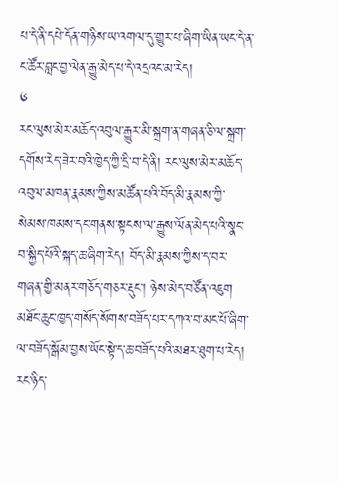པ་དེ་ནི་དཔེ་དོན་གཉིས་ཡ་འགལ་དུ་གྱུར་པ་ཞིག་ཡིན་ཡང་དེ་ན་ང་ཚོར་བླང་བྱ་ལེན་རྒྱུ་མེད་པ་དེ་འདྲའང་མ་རེད།
༦
རང་ལུས་མེར་མཆོད་འབུལ་རྒྱུར་མི་སྐྲག་ན་གཞན་ཅི་ལ་སྐྲག་དགོས་རེད་ཟེར་བའི་ཁྱེད་ཀྱི་དྲི་བ་དེ་ནི། རང་ལུས་མེར་མཆོད་འབུལ་མཁན་རྣམས་ཀྱིས་མཚོན་པའི་བོད་མི་རྣམས་ཀྱི་སེམས་ཁམས་དང་གནས་སྟངས་ལ་རྒྱུས་ལོན་མེད་པའི་སྣང་བ་སྐྱིད་པོའི་སྐད་ཆ་ཞིག་རེད། བོད་མི་རྣམས་ཀྱིས་ད་བར་གཞན་གྱི་མནར་གཅོད་གཅར་རྡུང་། ཉེས་མེད་བཙོན་འཇུག མཐོང་ཆུང་ཁྱད་གསོད་སོགས་བཟོད་པར་དཀའ་བ་མང་པོ་ཞིག་ལ་བཟོད་སྒོམ་བྱས་ཡོང་སྟེ་ད་ཆ་བཟོད་པའི་མཐར་ཐུག་པ་རེད། རང་ཉིད་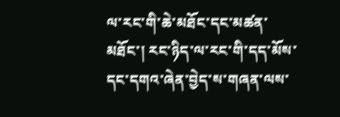ལ་རང་གི་ཆེ་མཐོང་དང་མཚན་མཐོང་། རང་ཉིད་ལ་རང་གི་དད་མོས་དང་དགའ་ཞེན་བྱེད་ས་གཞན་ལས་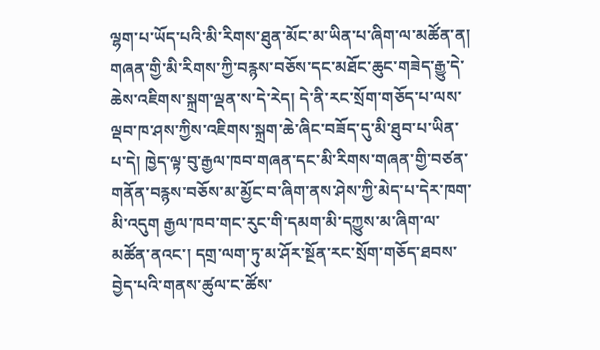ལྷག་པ་ཡོད་པའི་མི་རིགས་ཐུན་མོང་མ་ཡིན་པ་ཞིག་ལ་མཚོན་ན། གཞན་གྱི་མི་རིགས་ཀྱི་བརྙས་བཅོས་དང་མཐོང་ཆུང་གཟེད་རྒྱུ་དེ་ཆེས་འཇིགས་སྐྲག་ལྡན་ས་དེ་རེད། དེ་ནི་རང་སྲོག་གཅོད་པ་ལས་ལྡབ་ཁ་ཤས་ཀྱིས་འཇིགས་སྐྲག་ཆེ་ཞིང་བཟོད་དུ་མི་ཐུབ་པ་ཡིན་པ་དེ། ཁྱེད་ལྟ་བུ་རྒྱལ་ཁབ་གཞན་དང་མི་རིགས་གཞན་གྱི་བཙན་གནོན་བརྙས་བཅོས་མ་མྱོང་བ་ཞིག་ནས་ཤེས་ཀྱི་མེད་པ་དེར་ཁག་མི་འདུག རྒྱལ་ཁབ་གང་རུང་གི་དམག་མི་དཀྱུས་མ་ཞིག་ལ་མཚོན་ནའང་། དགྲ་ལག་ཏུ་མ་ཤོར་སྔོན་རང་སྲོག་གཅོད་ཐབས་བྱེད་པའི་གནས་ཚུལ་ང་ཚོས་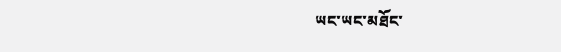ཡང་ཡང་མཐོང་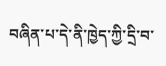བཞིན་པ་དེ་ནི་ཁྱེད་ཀྱི་དྲི་བ་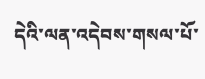དེའི་ལན་འདེབས་གསལ་པོ་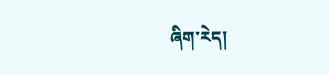ཞིག་རེད།